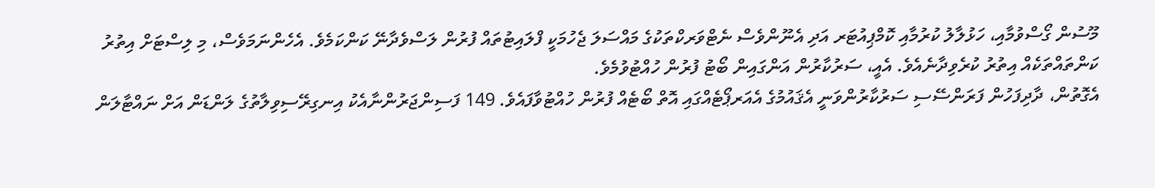މޫސުން ގޯސްވުމާއި، ހަޅުލާލު ކުރުމާއި ކޮމްޕިއުޓަރ އަދި އެނޫންވެސް ނެޓްވަރކްތަކުގެ މައްސަލަ ޖެހުމަކީ ފްލައިޓުތައް ފުރުން ލަސްވެދާނޭ ކަންކަމެވެ. އެހެންނަމަވެސް، މި ލިސްޓަށް އިތުރު ކަންތައްތަކެއް އިތުރު ކުރެވިދާނެއެވެ. އެއީ، ސަރުކާރުން އަންގައިން ބޯޓު ފުރުން ހުއްޓުވުމެވެ.
އެގޮތުން، ދާދިފަހުން ފަރަންސޭސި ސަރުކާރުންވަނީ އެޤައުމުގެ އެއަރޕޯޓެއްގައި އޮތް ބޯޓެއް ފުރުން ހުއްޓުވާފައެވެ. 149 ފަސިންޖަރުންނާއެކު އިނގިރޭސިވިލާތުގެ ލަންޑަން އަށް ނައްޓާލަން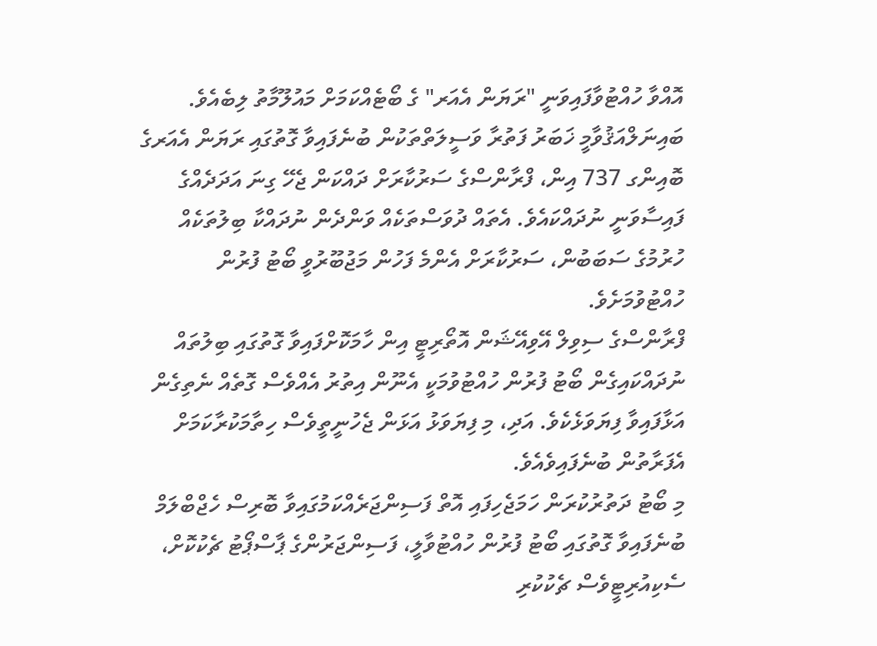އޮއްވާ ހުއްޓުވާފައިވަނީ "ރަޔަން އެއަރ" ގެ ބޯޓެއްކަމަށް މައުލޫމާތު ލިބެއެވެ.
ބައިނަލްއަޤުވާމީ ޚަބަރު ފަތުރާ ވަސީލަތްތަކުން ބުނެފައިވާ ގޮތުގައި ރަޔަން އެއަރގެ ބޮއިންގ 737 އިން، ފްރާންސްގެ ސަރުކާރަށް ދައްކަން ޖެހޭ ގިނަ އަދަދެއްގެ ފައިސާވަނީ ނުދައްކައެވެ. އެތައް ދުވަސްތަކެއް ވަންދެން ނުދައްކާ ބިލުތަކެއް ހުރުމުގެ ސަބަބުން، ސަރުކާރަށް އެންމެ ފަހުން މަޖުބޫރުވީ ބޯޓު ފުރުން ހުއްޓުވުމަށެވެ.
ފްރާންސްގެ ސިވިލް އޭވިއޭޝަން އޮތޯރިޓީ އިން ހާމަކޮށްފައިވާ ގޮތުގައި ބިލުތައް ނުދައްކައިގެން ބޯޓު ފުރުން ހުއްޓުވުމަކީ އެނޫން އިތުރު އެއްވެސް ގޮތެއް ނެތިގެން އަޅާފައިވާ ފިޔަވަޅެކެވެ. އަދި، މި ފިޔަވަޅު އަޅަން ޖެހުނީތީވެސް ހިތާމަކުރާކަމަށް އެފަރާތުން ބުނެފައިވެއެވެ.
މި ބޯޓު ދަތުރުކުރަން ހަމަޖެހިފައި އޮތް ފަސިންޖަރެއްކަމުގައިވާ ބޮރިސް ހެޖްބްލަމް ބުނެފައިވާ ގޮތުގައި ބޯޓު ފުރުން ހުއްޓުވާލީ، ފަސިންޖަރުންގެ ޕާސްޕޯޓު ޗެކުކޮށް، ސެކިއުރިޓީވެސް ޗެކުކުރި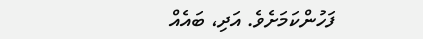ފަހުންކަމަށެވެ. އަދި، ބައެއް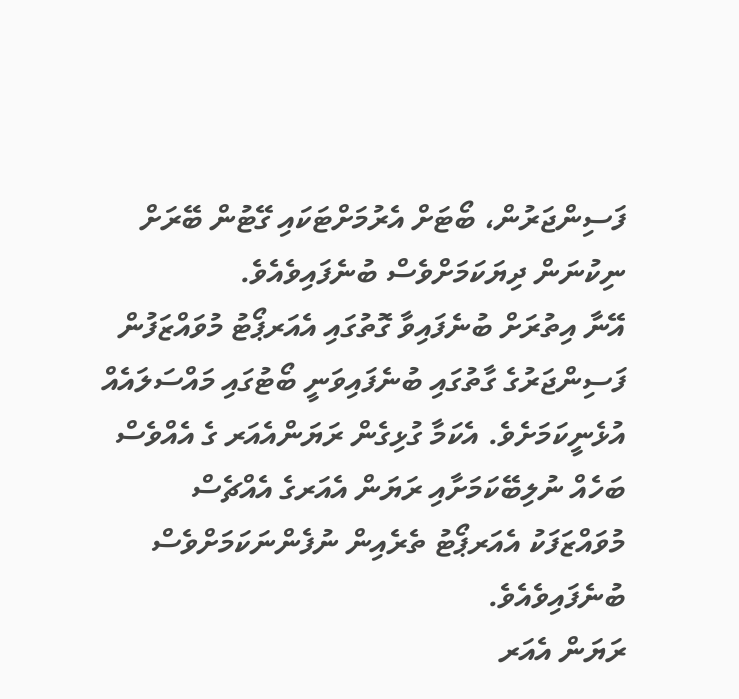ފަސިންޖަރުން، ބޯޓަށް އެރުމަށްޓަކައި ގޭޓުން ބޭރަށް ނިކުނަން ދިޔަކަމަށްވެސް ބުނެފައިވެއެވެ.
އޭނާ އިތުރަށް ބުނެފައިވާ ގޮތުގައި އެއަރޕޯޓު މުވައްޒަފުން ފަސިންޖަރުގެ ގާތުގައި ބުނެފައިވަނީ ބޯޓުގައި މައްސަލައެއް އުޅެނީކަމަށެވެ. އެކަމާ ގުޅިގެން ރަޔަންއެއަރ ގެ އެއްވެސް ބަހެއް ނުލިބޭކަމަށާއި ރަޔަން އެއަރގެ އެއްޗެސް މުވައްޒަފަކު އެއަރޕޯޓު ތެރެއިން ނުފެންނަކަމަށްވެސް ބުނެފައިވެއެވެ.
ރަޔަން އެއަރ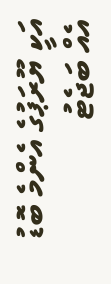އަކީ ޔޫރަޕުގެ އެންމެ ބޮޑު އެއް ބަޖެޓު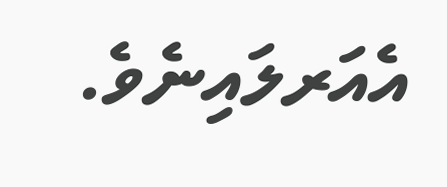އެއަރލައިނެވެ.